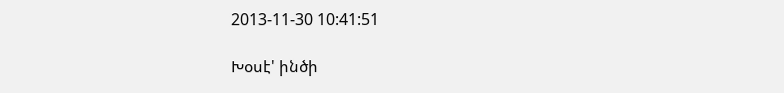2013-11-30 10:41:51

Խօսէ' ինծի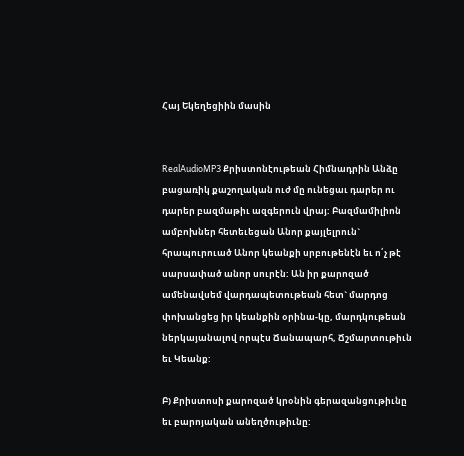Հայ Եկեղեցիին մասին


RealAudioMP3 Քրիստոնէութեան Հիմնադրին Անձը բացառիկ քաշողական ուժ մը ունեցաւ դարեր ու դարեր բազմաթիւ ազգերուն վրայ: Բազմամիլիոն ամբոխներ հետեւեցան Անոր քայլելրուն` հրապուրուած Անոր կեանքի սրբութենէն եւ ո՛չ թէ սարսափած անոր սուրէն: Ան իր քարոզած ամենավսեմ վարդապետութեան հետ` մարդոց փոխանցեց իր կեանքին օրինա-կը, մարդկութեան ներկայանալով որպէս Ճանապարհ, Ճշմարտութիւն եւ Կեանք:

Բ) Քրիստոսի քարոզած կրօնին գերազանցութիւնը եւ բարոյական անեղծութիւնը: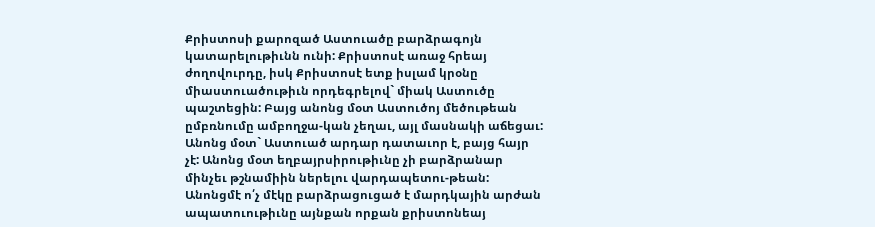Քրիստոսի քարոզած Աստուածը բարձրագոյն կատարելութիւնն ունի: Քրիստոսէ առաջ հրեայ ժողովուրդը, իսկ Քրիստոսէ ետք իսլամ կրօնը միաստուածութիւն որդեգրելով` միակ Աստուծը պաշտեցին: Բայց անոնց մօտ Աստուծոյ մեծութեան ըմբռնումը ամբողջա-կան չեղաւ, այլ մասնակի աճեցաւ: Անոնց մօտ` Աստուած արդար դատաւոր է, բայց հայր չէ: Անոնց մօտ եղբայրսիրութիւնը չի բարձրանար մինչեւ թշնամիին ներելու վարդապետու-թեան: Անոնցմէ ո՛չ մէկը բարձրացուցած է մարդկային արժան ապատուութիւնը այնքան որքան քրիստոնեայ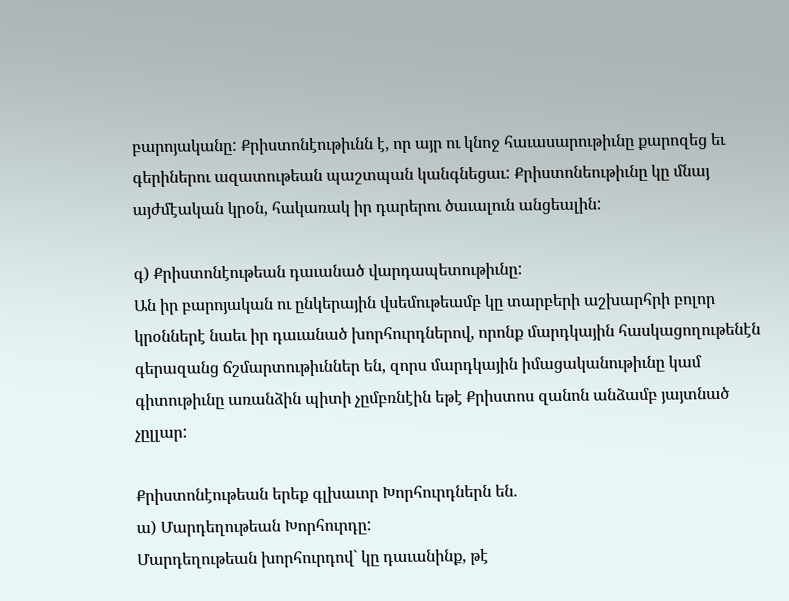բարոյականը: Քրիստոնէութիւնն է, որ այր ու կնոջ հաւասարութիւնը քարոզեց եւ գերիներու ազատութեան պաշտպան կանգնեցաւ: Քրիստոնեութիւնը կը մնայ այժմէական կրօն, հակառակ իր դարերու ծաւալուն անցեալին:

գ) Քրիստոնէութեան դաւանած վարդապետութիւնը:
Ան իր բարոյական ու ընկերային վսեմութեամբ կը տարբերի աշխարհրի բոլոր կրօններէ նաեւ իր դաւանած խորհուրդներով, որոնք մարդկային հասկացողութենէն գերազանց ճշմարտութիւններ են, զորս մարդկային իմացականութիւնը կամ գիտութիւնը առանձին պիտի չըմբռնէին եթէ Քրիստոս զանոն անձամբ յայտնած չըլլար:

Քրիստոնէութեան երեք գլխաւոր Խորհուրդներն են.
ա) Մարդեղութեան Խորհուրդը:
Մարդեղութեան խորհուրդով` կը դաւանինք, թէ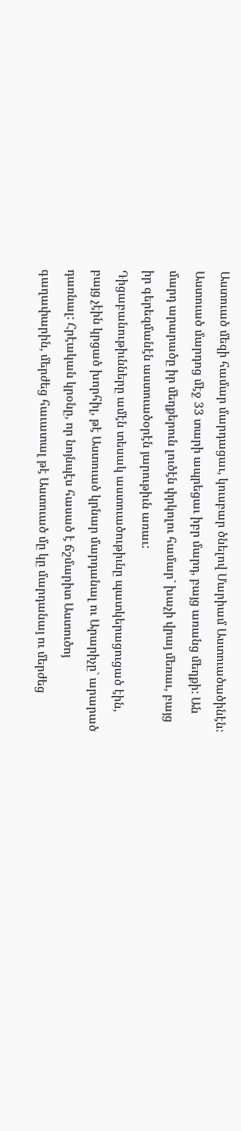Աստուած մեզի համար մարդացաւ, կուսբար ծնելով Մարիամ Աստուածածինէն: Աստուած մարդոց մէջ 33 տարի ապրեցաւ իբր մարդ, բայց առանց մեղքի: Ան մարդ արարածը իր մեղքերուն լուծէն փրկոլու համար` խաչի վրայ մեռաւ, բայց իր գերեզմանէն աստուածօրէն յարութիւն առաւ:
Դիցաբանութիւնները ամէն տեսակ աստուածութիւնը պատկերացուցած էին, բայց չէին կրցած խորհիլ, թէ Աստուած կրնար մարդանալ ու Արարիչը` արարած դառնալ: Հրէական կրօնը, որ նոյնպէս հասած է ճշմարիտ Աստուծոյ գաղափարին, մերժեց հաւատալ թէ Աստուած մը կը մարդանայ ու մերժեց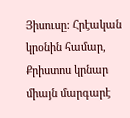Յիսուսը: Հրէական կրօնին համար, Քրիստոս կրնար միայն մարգարէ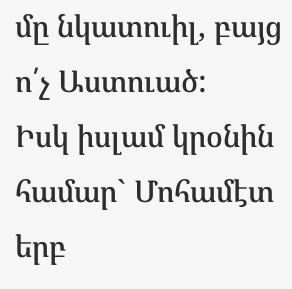մը նկատուիլ, բայց ո՛չ Աստուած:
Իսկ իսլամ կրօնին համար` Մոհամէտ երբ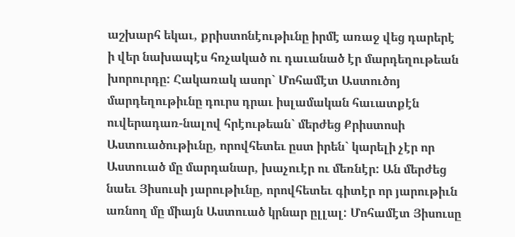աշխարհ եկաւ, քրիստոնէութիւնը իրմէ առաջ վեց դարերէ ի վեր նախապէս հռչակած ու դաւանած էր մարդեղութեան խորուրդը: Հակառակ ասոր` Մոհամէտ Աստուծոյ մարդեղութիւնը դուրս դրաւ իսլամական հաւատքէն ուվերադառ-նալով հրէութեան` մերժեց Քրիստոսի Աստուածութիւնը, որովհետեւ ըստ իրեն` կարելի չէր որ Աստուած մը մարդանար, խաչուէր ու մեռնէր: Ան մերժեց նաեւ Յիսուսի յարութիւնը, որովհետեւ գիտէր որ յարութիւն առնող մը միայն Աստուած կրնար ըլլալ: Մոհամէտ Յիսուսը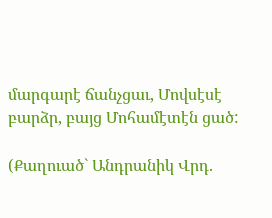մարգարէ ճանչցաւ, Մովսէսէ բարձր, բայց Մոհամէտէն ցած:

(Քաղուած` Անդրանիկ Վրդ.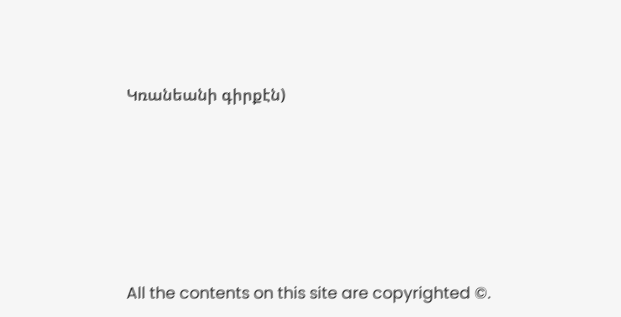Կռանեանի գիրքէն)







All the contents on this site are copyrighted ©.